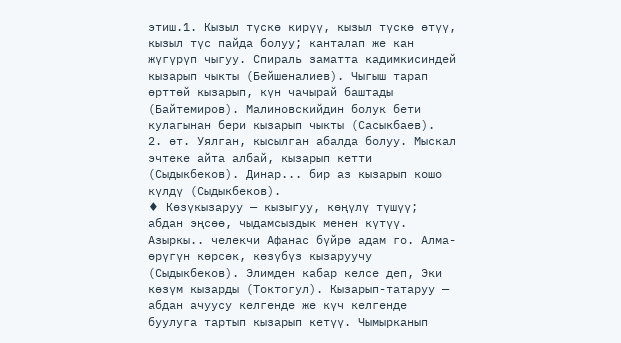этиш.1. Кызыл түскө кирүү, кызыл түскө өтүү, кызыл түс пайда болуу; канталап же кан жүгүрүп чыгуу. Спираль заматта кадимкисиндей кызарып чыкты (Бейшеналиев). Чыгыш тарап өрттөй кызарып, күн чачырай баштады (Байтемиров). Малиновскийдин болук бети кулагынан бери кызарып чыкты (Сасыкбаев).
2. өт. Уялган, кысылган абалда болуу. Мыскал эчтеке айта албай, кызарып кетти (Сыдыкбеков). Динар... бир аз кызарып кошо күлдү (Сыдыкбеков).
♦ Көзүкызаруу — кызыгуу, көңүлү түшүү; абдан эңсөө, чыдамсыздык менен күтүү. Азыркы.. челекчи Афанас бүйрө адам го. Алма-өрүгүн көрсөк, көзүбүз кызаруучу (Сыдыкбеков). Элимден кабар келсе деп, Эки көзүм кызарды (Токтогул). Кызарып-татаруу — абдан ачуусу келгенде же күч келгенде буулуга тартып кызарып кетүү. Чымырканып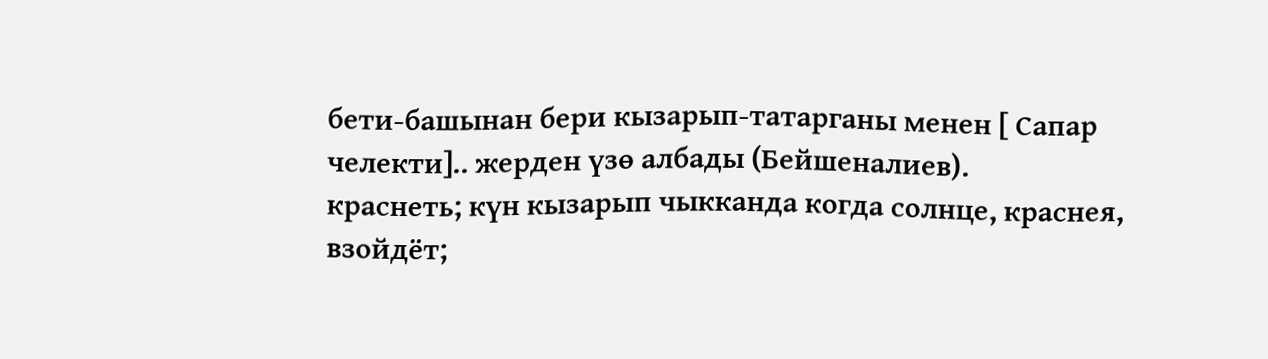бети-башынан бери кызарып-татарганы менен [ Сапар челекти].. жерден үзө албады (Бейшеналиев).
краснеть; күн кызарып чыкканда когда солнце, краснея, взойдёт;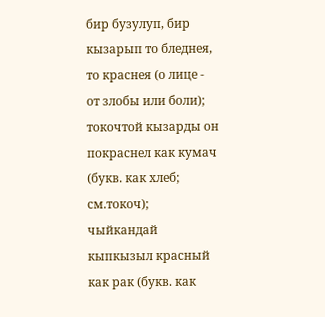бир бузулуп, бир кызарып то бледнея, то краснея (о лице - от злобы или боли); токочтой кызарды он покраснел как кумач (букв. как хлеб; см.токоч); чыйкандай кыпкызыл красный как рак (букв. как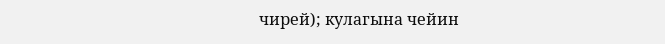чирей); кулагына чейин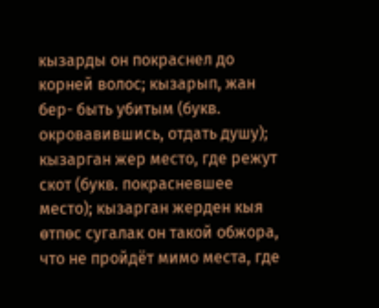кызарды он покраснел до корней волос; кызарып, жан бер- быть убитым (букв. окровавившись, отдать душу); кызарган жер место, где режут скот (букв. покрасневшее место); кызарган жерден кыя өтпөс сугалак он такой обжора, что не пройдёт мимо места, где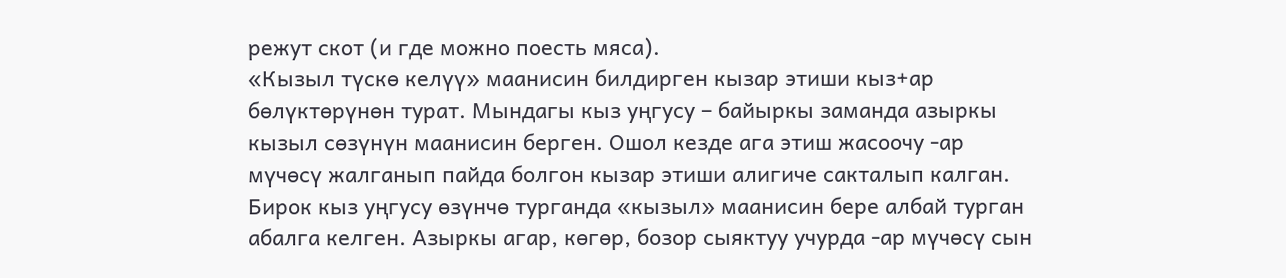режут скот (и где можно поесть мяса).
«Кызыл түскө келүү» маанисин билдирген кызар этиши кыз+ар бөлүктөрүнөн турат. Мындагы кыз уңгусу – байыркы заманда азыркы кызыл сөзүнүн маанисин берген. Ошол кезде ага этиш жасоочу -ар мүчөсү жалганып пайда болгон кызар этиши алигиче сакталып калган. Бирок кыз уңгусу өзүнчө турганда «кызыл» маанисин бере албай турган абалга келген. Азыркы агар, көгөр, бозор сыяктуу учурда -ар мүчөсү сын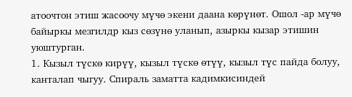атоочтон этиш жасоочу мүчө экени даана көрүнөт. Ошол -ар мүчө байыркы мезгилдр кыз сөзүнө уланып, азыркы кызар этишин уюштурган.
1. Кызыл түскө кирүү, кызыл түскө өтүү, кызыл түс пайда болуу, канталап чыгуу. Спираль заматта кадимкисиндей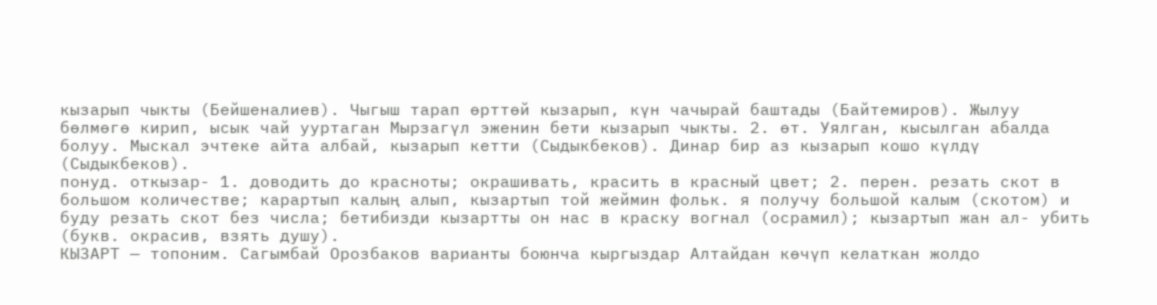кызарып чыкты (Бейшеналиев). Чыгыш тарап өрттөй кызарып, күн чачырай баштады (Байтемиров). Жылуу бөлмөгө кирип, ысык чай ууртаган Мырзагүл эженин бети кызарып чыкты. 2. өт. Уялган, кысылган абалда болуу. Мыскал эчтеке айта албай, кызарып кетти (Сыдыкбеков). Динар бир аз кызарып кошо күлдү (Сыдыкбеков).
понуд. откызар- 1. доводить до красноты; окрашивать, красить в красный цвет; 2. перен. резать скот в большом количестве; карартып калың алып, кызартып той жеймин фольк. я получу большой калым (скотом) и буду резать скот без числа; бетибизди кызартты он нас в краску вогнал (осрамил); кызартып жан ал- убить (букв. окрасив, взять душу).
КЫЗАРТ — топоним. Сагымбай Орозбаков варианты боюнча кыргыздар Алтайдан көчүп келаткан жолдо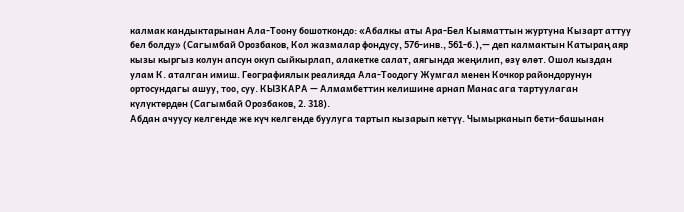калмак кандыктарынан Ала-Тоону бошоткондо: «Абалкы аты Ара-Бел Кыяматтын журтуна Кызарт аттуу бел болду» (Сагымбай Орозбаков, Кол жазмалар фондусу, 576-инв., 561-б.),— деп калмактын Катыраң аяр кызы кыргыз колун апсун окуп сыйкырлап, алакетке салат, аягында жеңилип, өзү өлөт. Ошол кыздан улам К. аталган имиш. Географиялык реалияда Ала-Тоодогу Жумгал менен Кочкор райондорунун ортосундагы ашуу, тоо, суу. КЫЗКАРА — Алмамбеттин келишине арнап Манас ага тартуулаган күлүктөрдөн (Сагымбай Орозбаков, 2. 318).
Абдан ачуусу келгенде же күч келгенде буулуга тартып кызарып кетүү. Чымырканып бети-башынан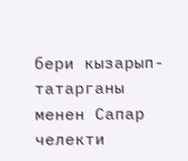бери кызарып-татарганы менен Сапар челекти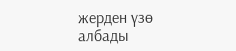жерден үзө албады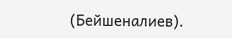(Бейшеналиев).